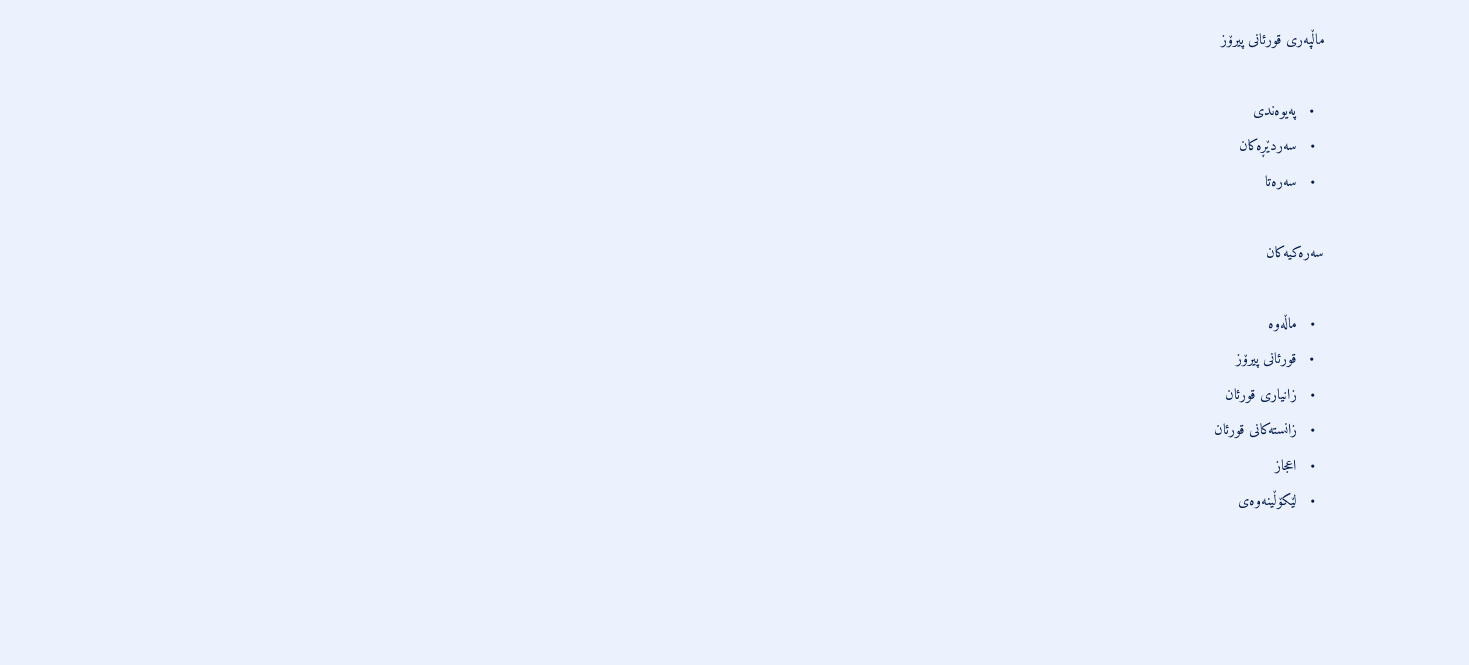ماڵپەری قورئانی پیرۆز

  •   پەیوەندی
  •   سەردێڕەکان
  •   سەرەتا

سەرەکیەکان

  •   ماڵەوە
  •   قورئانی پیرۆز
  •   زانیاری قورئان
  •   زانسته‌کانی قورئان
  •   اعجاز
  •   لێكۆڵینه‌وه‌ی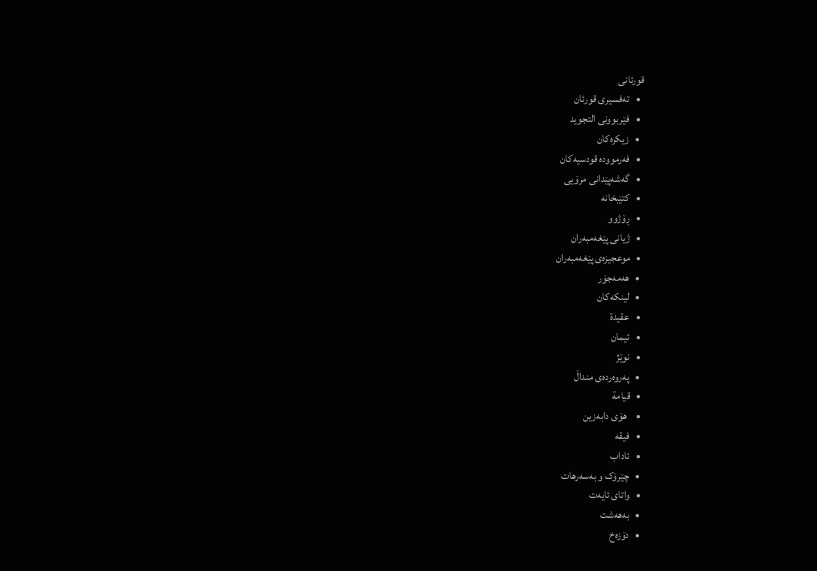قورئانی
  •   ته‌فسیری قورئان
  •   فێربوونی التجوید
  •   زیکرەکان
  •   فەرموودە قودسیەکان
  •   گەشەپێدانی مرۆیی
  •   کتێبخانه
  •   ڕۆژوو
  •   ژیانی پێغەمبەران
  •   موعجیزەی پێغەمبەران
  •   هه‌مه‌جۆر
  •   لینکەکان
  •   عقيدة
  •   ئيمان
  •   نوێژ
  •   پەروەردەی منداڵ
  •   قیامة
  •    هۆی دابەزین
  •   فیقه
  •   ئاداب
  •   چێرۆک و بەسەرهات
  •   واتای ئایەت
  •   بەهەشت
  •   دۆزەخ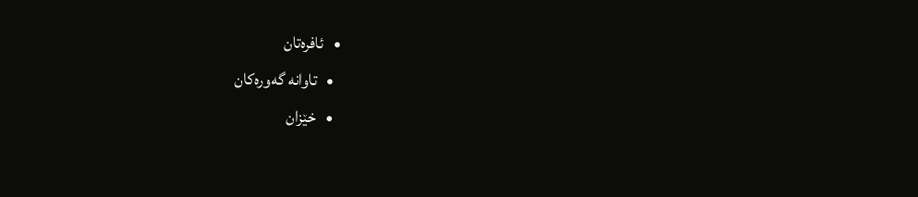•   ئافرەتان
  •   تاوانه‌ گه‌وره‌کان
  •   خێزان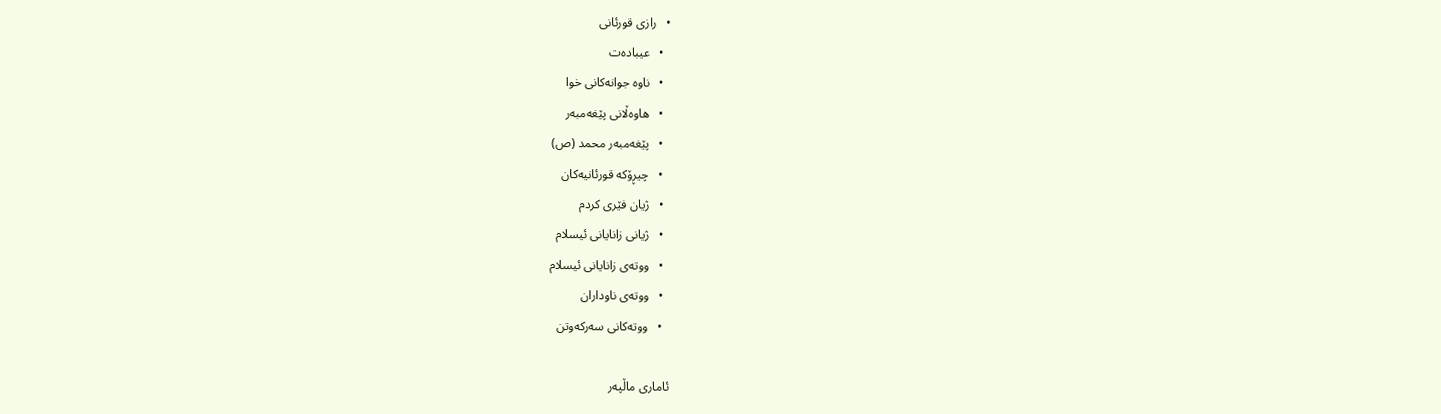•   رازی قورئانى
  •   عیباده‌ت
  •   ناوه‌ جوانه‌کانى خوا
  •   هاوه‌ڵانى پێغه‌مبه‌ر
  •   پێغەمبەر محمد (ص)
  •   چیڕۆکه‌ قورئانیه‌کان
  •   ژیان فێری کردم
  •   ژیانى زانایانى ئیسلام
  •   ووتەی زانایانی ئیسلام
  •   ووتەی ناوداران
  •   ووتەکانی سەرکەوتن

ئاماری ماڵپەر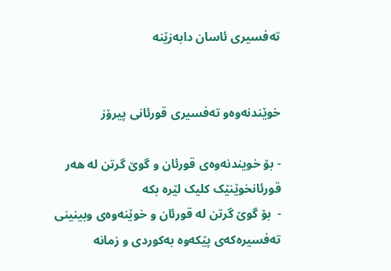ته‌فسیری ئاسان دابه‌زێنه‌


خوێندنەوەو تەفسیری قورئانی پیرۆز

- بۆ خویندنه‌وه‌ى قورئان و گوێ گرتن له‌ هه‌ر قورئانخوێنێک کلیک لێره‌ بکه
-  بۆ گوێ گرتن له‌ قورئان و خوێنه‌وه‌ى وبینینى ته‌فسیره‌که‌ى پێکه‌وه‌ به‌کوردى و زمانه‌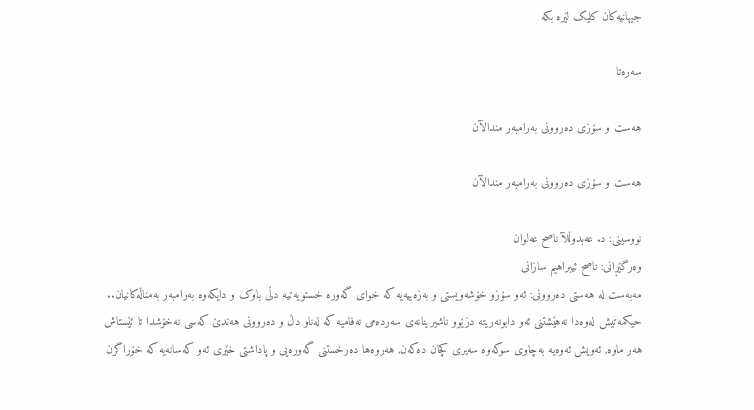جیهانیه‌کان کلیک لێره‌ بکه

سەرەتا

هه‌ست و سۆزى ده‌روونى به‌رامبه‌ر مندالآن

هه‌ست و سۆزى ده‌روونى به‌رامبه‌ر مندالآن

نووسینى: د. عه‌بدوڵلآ ناصح عه‌لوان
وه‌رگێڕانى: ناصح ئیبراهیم سازانى
مه‌به‌ست له‌ هه‌ستی ده‌روونى: ئه‌و سۆزو خۆشه‌ویستى و به‌زه‌ییه‌یه‌ که‌ خواى گه‌وره‌ خستویه‌تیه‌ دڵى باوک و دایکه‌وه‌ به‌رامبه‌ر به‌مناڵه‌کانیان.. حیکمه‌تیش له‌وه‌دا نه‌هێشتنى ئه‌و دابونه‌ریته‌ دزێوو ناشیرینانه‌ى سه‌رده‌مى نه‌فامیه‌ که‌ له‌ناو دڵ و ده‌روونى هه‌ندێ که‌سی نه‌خۆشدا تا ئێستاش هه‌ر ماوه‌, ئه‌ویش ئه‌وه‌یه‌ به‌چاوى سوکه‌وه‌ سه‌یرى کچان ده‌که‌ن, هه‌روه‌ها ده‌رخستنى گه‌وره‌یى و پاداشتى خێرى ئه‌و که‌سانه‌یه‌ که‌ خۆراگرن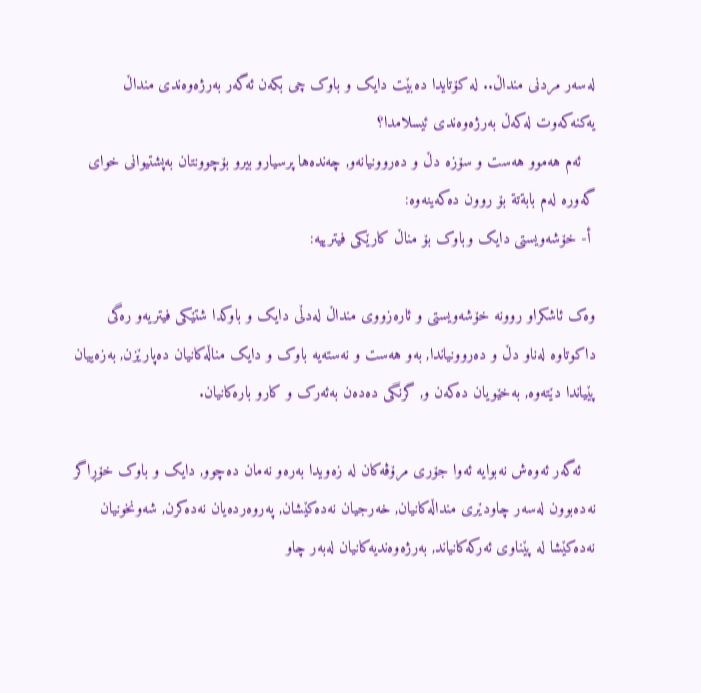له‌سه‌ر مردنى منداڵ.. له‌ کۆتایدا ده‌بێت دایک و باوک چی بکه‌ن ئه‌گه‌ر به‌رژه‌وه‌ندى منداڵ یه‌کنه‌که‌وت له‌که‌ڵ به‌رژه‌وه‌ندى ئیسلامدا؟
   ئه‌م هه‌موو هه‌ست و سۆزه‌ دڵ و ده‌روونیانه‌و, چه‌نده‌ها پرسیارو بیرو بۆچوونتان به‌پشتیوانى خواى گه‌وره‌ له‌م بابةتة بۆ روون ده‌که‌ینه‌وه‌:
 أ- خۆشه‌ویستى دایک وباوک بۆ مناڵ کارێکى فیترییه‌:

وه‌ک ئاشکراو روونه‌ خۆشه‌ویستى و ئاره‌زووى منداڵ له‌دڵى دایک و باوکدا شتێکى فیتریه‌و ره‌گى داکوتاوه‌ له‌ناو دڵ و ده‌روونیاندا, به‌و هه‌ست و نه‌سته‌یه‌ باوک و دایک مناڵه‌کانیان ده‌پارێزن, به‌زه‌ییان پێیاندا دێته‌وه‌, به‌خێویان ده‌که‌ن و, گرنگى ده‌ده‌ن به‌ئه‌رک و کارو باره‌کانیان.

   ئه‌گه‌ر ئه‌وه‌ش نه‌بوایه‌ ئه‌وا جۆری مرۆڤه‌کان له‌ زه‌ویدا به‌ره‌و نه‌مان ده‌چوو, دایک و باوک خۆڕاگر نه‌ده‌بوون له‌سه‌ر چاودێرى منداڵه‌کانیان, خه‌رجیان نه‌ده‌کێشان, په‌روه‌رده‌یان نه‌ده‌کرن, شه‌ونخونیان نه‌ده‌کێشا له‌ پێناوى ئه‌رکه‌کانیاند, به‌رژه‌وه‌ندیه‌کانیان له‌به‌ر چاو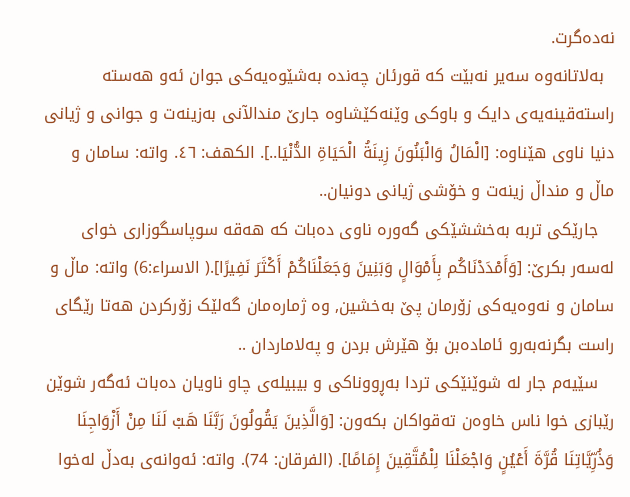نه‌ده‌گرت.
  به‌لاتانه‌وه‌ سه‌یر نه‌بێت که‌ قورئان چه‌نده‌ به‌شێوه‌یه‌کى جوان ئه‌و هه‌سته‌ راسته‌قینه‌یه‌ى دایک و باوکى وێنه‌کێشاوه‌ جارێ مندالآنى به‌زینه‌ت و جوانى و ژیانى دنیا ناوى هێناوه‌: [الْمَالُ وَالْبَنُونَ زِينَةُ الْحَيَاةِ الدُّنْيَا..]. الکهف: ٤٦. واته‌: سامان و ماڵ و منداڵ زینه‌ت و خۆشى ژیانى دونیان..
   جارێکى تربه‌ به‌خششێکى گه‌وره‌ ناوى ده‌بات که‌ هه‌قه‌ سوپاسگوزارى خواى له‌سه‌ر بکرێ: [وَأَمْدَدْنَاكُم بِأَمْوَالٍ وَبَنِينَ وَجَعَلْنَاكُمْ أَكْثَرَ نَفِيرًا].( الاسراء:6) واته‌: ماڵ و سامان و نه‌وه‌یه‌کى زۆرمان پێ به‌خشین, وه‌ ژماره‌مان گه‌لێک زۆرکردن هه‌تا رێگاى راست بگرنه‌به‌رو ئاماده‌بن بۆ هێرش بردن و په‌لاماردان ..
   سێیه‌م جار له‌ شوێنێکى تردا به‌ڕووناکى و بیبیله‌ى چاو ناویان ده‌بات ئه‌گه‌ر شوێن رێبازى خوا ناس خاوه‌ن ته‌قواکان بکه‌ون: [وَالَّذِينَ يَقُولُونَ رَبَّنَا هَبْ لَنَا مِنْ أَزْوَاجِنَا وَذُرِّيَّاتِنَا قُرَّةَ أَعْيُنٍ وَاجْعَلْنَا لِلْمُتَّقِينَ إِمَامًا]. (الفرقان: 74). واته‌: ئه‌وانه‌ى به‌دڵ له‌خوا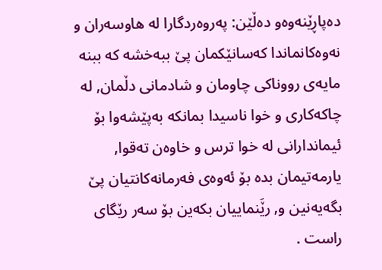ده‌پاڕێنه‌وه‌و ده‌ڵێن: په‌روه‌ردگارا له‌ هاوسه‌ران و نه‌وه‌کانماندا که‌سانێکمان پێ ببه‌خشه‌ که‌ ببنه‌ مایه‌ى رووناکى چاومان و شادمانى دڵمان, له‌ چاکه‌کارى و خوا ناسیدا بمانکه‌ به‌پێشه‌وا بۆ ئیماندارانى له‌ خوا ترس و خاوه‌ن ته‌قوا, یارمه‌تیمان بده‌ بۆ ئه‌وه‌ى فه‌رمانه‌کانتیان پێ بگه‌یه‌نین و, رێَنماییان بکه‌ین بۆ سه‌ر رێگاى راست .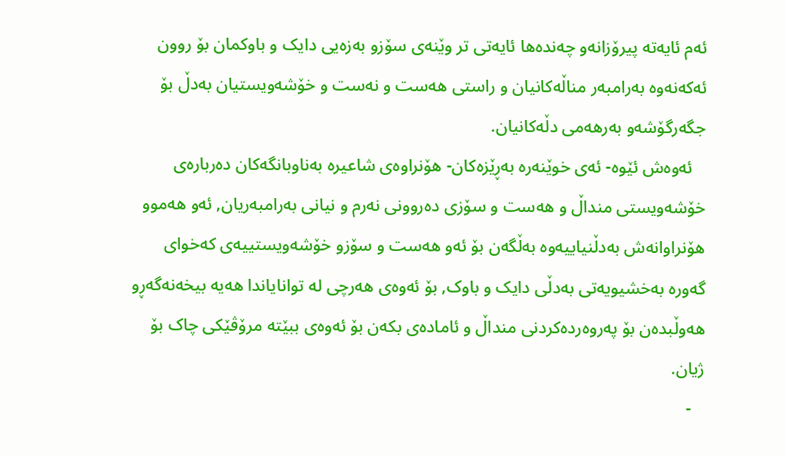ئه‌م ئایه‌ته‌ پیرۆزانه‌و چه‌نده‌ها ئایه‌تى تر وێنه‌ى سۆزو به‌زه‌یی دایک و باوکمان بۆ روون ئه‌که‌نه‌وه‌ به‌رامبه‌ر مناڵه‌کانیان و راستى هه‌ست و نه‌ست و خۆشه‌ویستیان به‌دڵ بۆ جگه‌رگۆشه‌و به‌رهه‌مى دڵه‌کانیان.
   ئه‌وه‌ش ئێوه‌- ئه‌ى خوێنه‌ره‌ به‌ڕێزه‌کان- هۆنراوه‌ى شاعیره‌ به‌ناوبانگه‌کان ده‌رباره‌ى خۆشه‌ویستى منداڵ و هه‌ست و سۆزى ده‌روونى نه‌رم و نیانى به‌رامبه‌ریان, ئه‌و هه‌موو هۆنراوانه‌ش به‌دڵنیاییه‌وه‌ به‌ڵگه‌ن بۆ ئه‌و هه‌ست و سۆزو خۆشه‌ویستییه‌ى که‌خواى گه‌وره‌ به‌خشیویه‌تى به‌دڵى دایک و باوک, بۆ ئه‌وه‌ى هه‌رچی له‌ توانایاندا هه‌یه‌ بیخه‌نه‌گه‌ڕو هه‌وڵبده‌ن بۆ په‌روه‌رده‌کردنى منداڵ و ئاماده‌ى بکه‌ن بۆ ئه‌وه‌ى ببێته‌ مرۆڤێکى چاک بۆ ژیان.
   -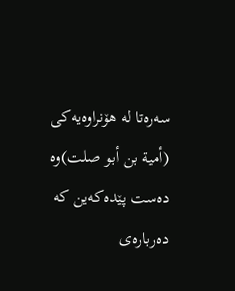سه‌ره‌تا له‌ هۆنراوه‌یه‌کى (أمية بن أبو صلت)وه‌ ده‌ست پێده‌که‌ین که‌ ده‌رباره‌ى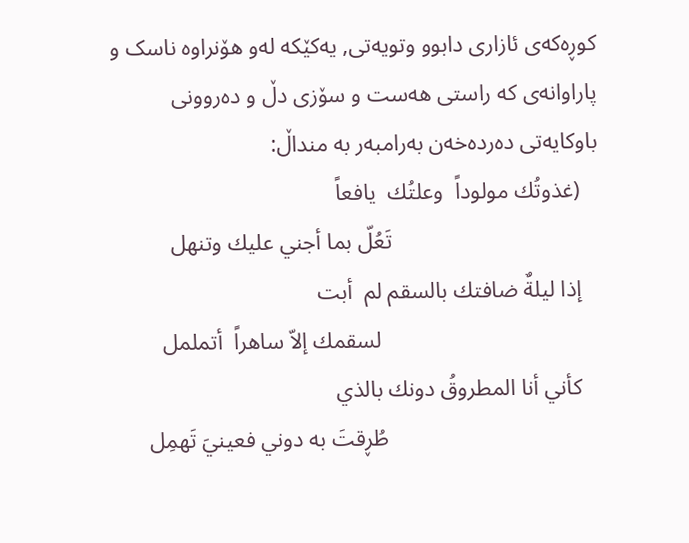کوڕه‌که‌ی ئازارى دابوو وتویه‌تى, یه‌کێکه‌ له‌و هۆنراوه‌ ناسک و پاراوانه‌ى که‌ راستى هه‌ست و سۆزى دڵ و ده‌روونى باوکایه‌تى ده‌رده‌خه‌ن به‌رامبه‌ر به‌ منداڵ:
   (غذوتُك مولوداً  وعلتُك  يافعاً
                                    تَعُلّ بما أجني عليك وتنهل
   إذا ليلةٌ ضافتك بالسقم لم  أبت
                                      لسقمك إلاّ ساهراً  أتململ
   كأني أنا المطروقُ دونك بالذي
                                     طُڕقتَ به دوني فعينيَ تَهمِل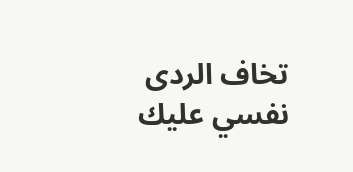تخاف الردى نفسي عليك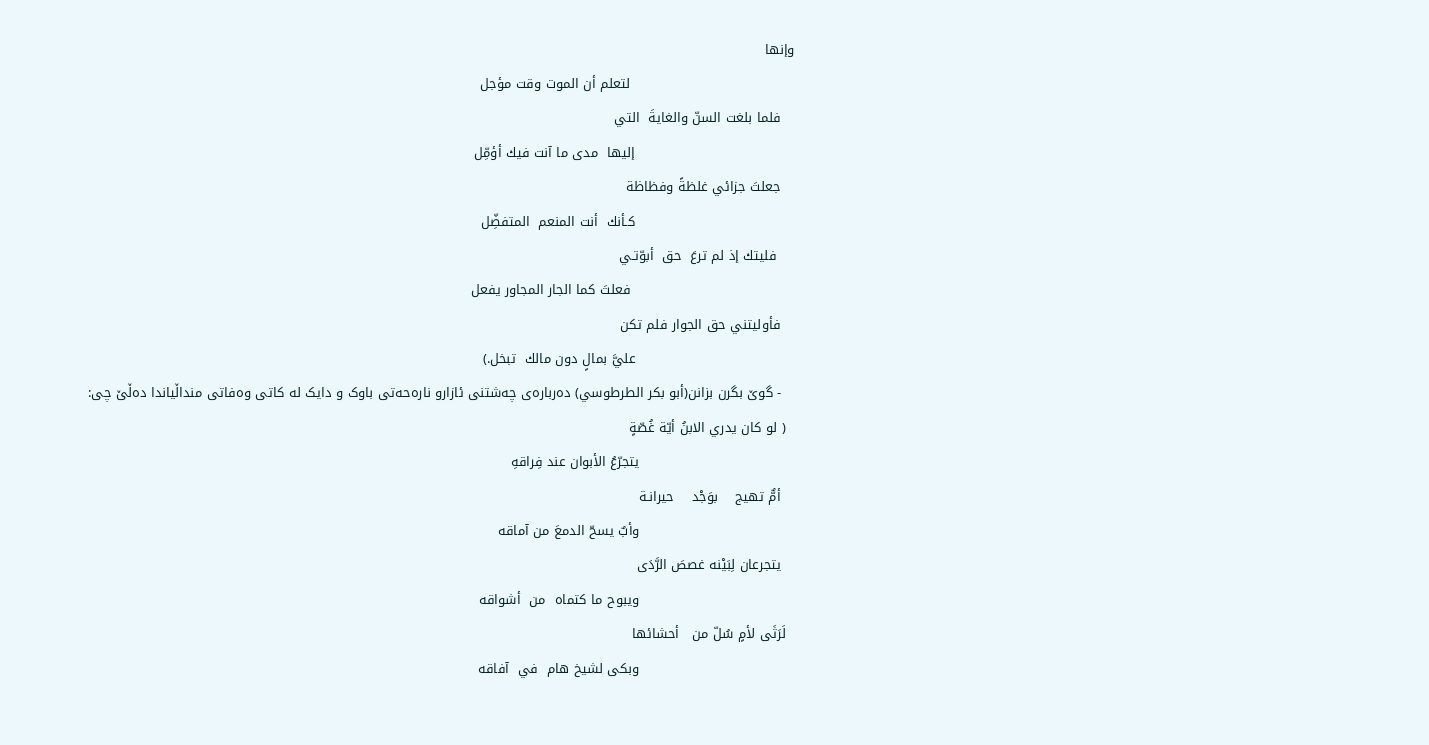وإنها
                                     لتعلم أن الموت وقت مؤجل
   فلما بلغت السنّ والغايةَ  التي
                                    إليها  مدى ما آنت فيك أؤمِّل
   جعلتَ جزائي غلظةً وفظاظة
                                    كـأنك  أنت المنعم  المتفضِّل
    فليتك إذ لم ترعَ  حق  أبوّتـي
                                     فعلتَ كما الجار المجاور يفعل
   فأوليتني حق الجوار فلم تكن
                                    عليَّ بمالٍ دون مالك  تبخل.)
   - گوێ بگرن بزانن(أبو بكر الطرطوسي) ده‌رباره‌ى چه‌شتنى ئازارو ناره‌حه‌تى باوک و دایک له‌ کاتى وه‌فاتى منداڵیاندا ده‌ڵێ چی:
  ( لو كان يدري الابنُ أيّة غُصّةٍ
                                   يتجرّعُ الأبوان عند فِراقهِ
   أمٌّ تهيج    بوَجْد    حيرانـة
                                   وأبٌ يسحّ الدمعَ من آماقه
   يتجرعان لِبَيْنه غصصَ الرَّدَى
                                   ويبوح ما كتماه  من  أشواقه
  لَرَثَى لأمٍ سُلّ من   أحشائها
                                   وبكى لشيخ هام  في  آفاقه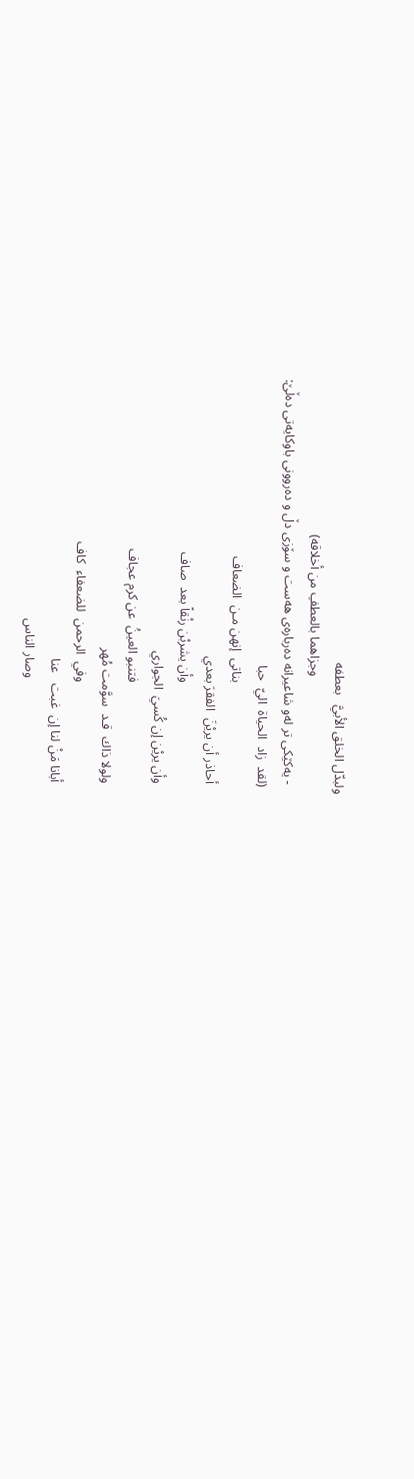ولبدّل الخلق الأبيَّ   بعطفه
                                   وجزاهما بالعطفِ من أخلاقه)
   - یه‌کێکى تر له‌و شاعیرانه‌ ده‌رباره‌ى هه‌ست و سۆزى دڵ و ده‌روونى باوکایه‌تى ده‌ڵێ:
  (لقد  زاد  الحياة  اليّ  حبا
                                 بناتى  إنهن مـن  الضعاف
   أحاذر أن يريْنَ  الفقرَ بعدي
                                 وأن يشربْن رنْقاً بعد  صاف
   وأن يريْن إن كُسيَ  الجواري
                                 فتنبو العينُ  عن كرم عجاف
   ولولا ذاك  قـد  سوَّمت مُهر
                                 وفي  الرحمن  للضعفاء  كاف
   أبانا مَنْ لنا إن  غبت   عنا
                                  وصار الناس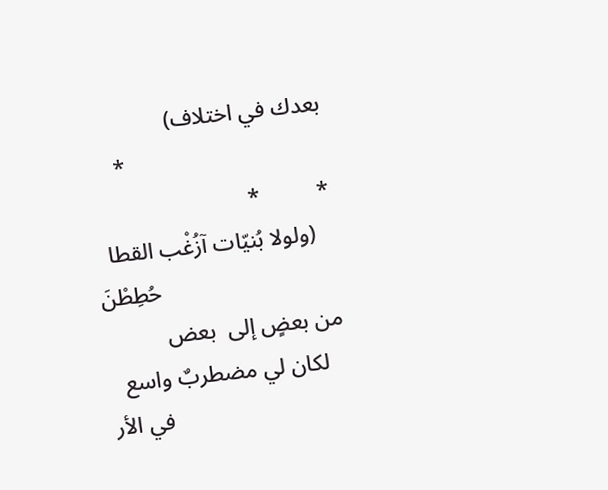بعدك في اختلاف)
                                   *         *          *
   (ولولا بُنيّات آزُغْب القطا
                               حُطِطْنَ من بعضٍ إلى  بعض
   لكان لي مضطربٌ واسع
                               في الأر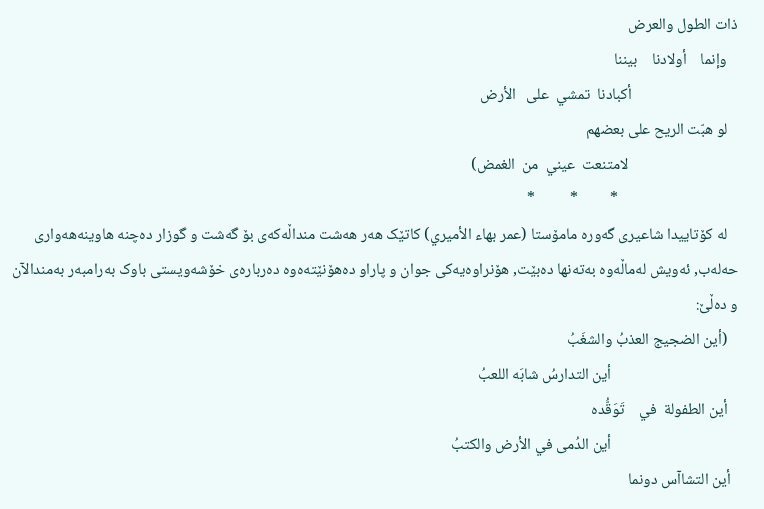ذات الطول والعرض
   وإنما    أولادنا    بيننا
                              أكبادنا  تمشي  على   الأرض
   لو هبّت الريح على بعضهم
                               لامتنعت  عيني  من  الغمض)
                                  *         *          *
   له‌ کۆتاییدا شاعیرى گه‌وره‌ مامۆستا (عمر بهاء الأميري) کاتێک هه‌ر هه‌شت منداڵه‌که‌ى بۆ گه‌شت و گوزار ده‌چنه‌ هاوینه‌هه‌وارى حه‌له‌ب, ئه‌ویش له‌ماڵه‌وه‌ به‌ته‌نها ده‌بێت, هۆنراوه‌یه‌کى جوان و پاراو ده‌هۆنێته‌ه‌وه‌ ده‌رباره‌ى خۆشه‌ویستى باوک به‌رامبه‌ر به‌مندالآن و ده‌ڵێ:
   (أين الضجيج العذبُ والشغَبُ
                                    أين التدارسُ شابَه اللعبُ
   أين الطفولة  في    تَوَقُّده
                                    أين الدُمى في الأرض والكتبُ
  أين التشاآس دونما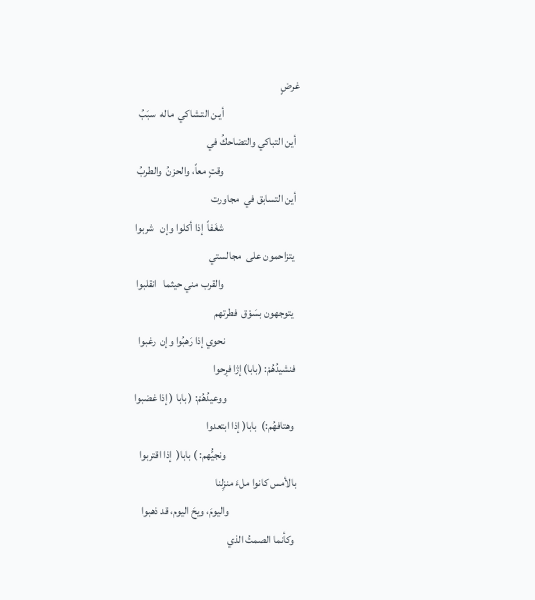غرضٍ
                                    أيـن التـشاكي  ماله  سبَبُ
  أين التباكي والتضاحكُ في
                                    وقتٍ معاً، والحزنُ  والطربُ
  أين التسابق في  مجاورت
                                    شغَفاً  إذا أكلوا وإن   شربوا
   يتزاحمون على  مجالستي
                                    والقرب مني حيثما   انقلبوا
   يتوجهون بسَوْق  فطرتهم
                                   نحوي إذا رَهبُوا وإن  رغبوا
  فنشيدُهُمْ: (بابا) إژا فڕحوا
                                   ووعیدُهُمْ: ( بابا ( إذا غضبوا
   وهتافهُم:)  بابا( إذا ابتعدوا
                                   ونجيُّهم: ) بابا(  إذا اقتربوا
  بالأمس كانوا ملءَ منزِلنا
                                  واليومَ، ويحَ اليوم، قد ذهبوا
   وكأنما الصمتُ الذي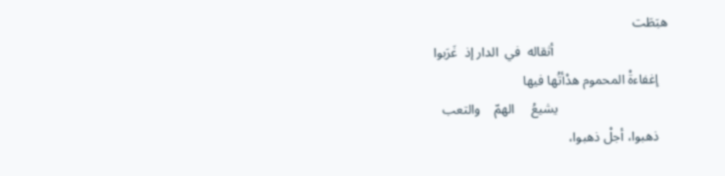هبَطَت
                                  أثقاله  في  الدار إذ  غَرَبوا
   إغفاءةْ المحموم هدْأتُها فيها
                                 يشيعُ     الهمّ    والتعب
   ذهبوا، أجلْ ذهبوا،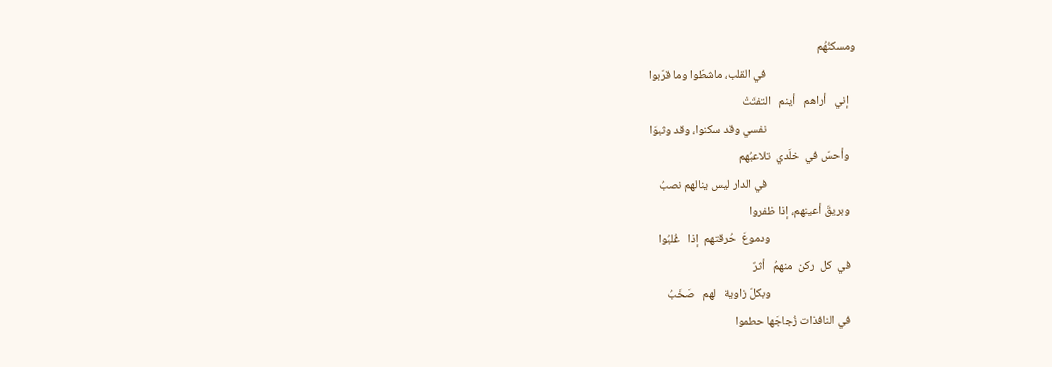ومسكنُهُم
                                  في القلب، ماشطّوا وما قرّبوا
   إني   أراهم   أينم   التفتَتْ
                                  نفسي وقد سكنوا، وقد وثبوَا
   وأحسّ في  خلَدي  تلاعبُهم
                                  في الدار ليس ينالهم نصبُ
   وبريقَ أعينهم، إذا ظفروا
                                 ودموعَ  حُرقتهم  إذا   غُلبُوا
   في  كل  ركن  منهمُ   أثرٌ
                                 وبكلّ زاوية   لهم   صَخَبُ
   في النافذات زُجاجَها حطموا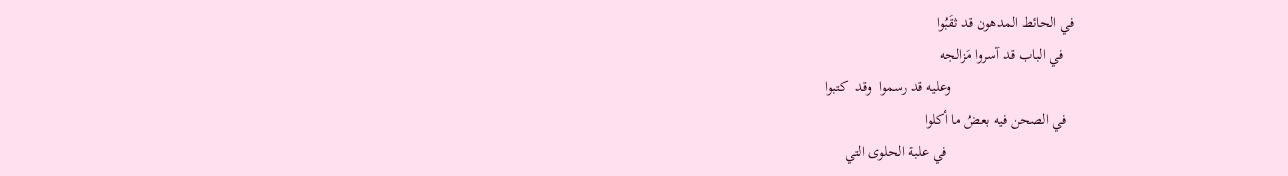في الحائط المدهون قد ثقَبُوا
   في الباب قد آسروا مَزالجه
                                 وعليه قد رسموا  وقد  كتبوا
  في الصحن فيه بعضُ ما أكلوا
                                  في علبة الحلوى التي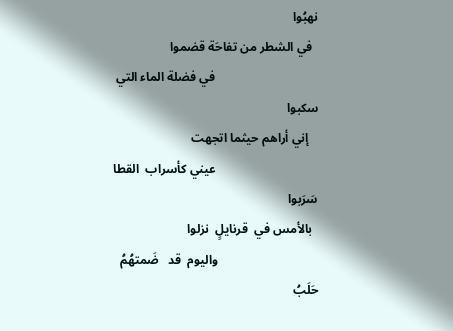نهبُوا
  في الشطر من تفاحَة قضموا
                                 في فضلة الماء التي سكبوا
   إني أراهم حيثما اتجهت
                                 عيني كأسراب  القطا  سَرَبوا
  بالأمس في  قرنايلٍ  نزلوا
                                واليوم  قد   ضَمتهُمُ    حَلَبُ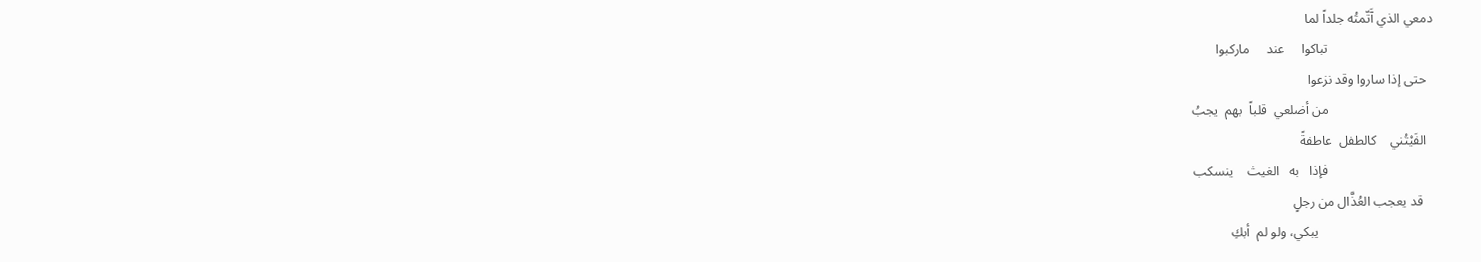دمعي الذي آَتّمتُه جلداً لما
                               تباكوا     عند     ماركبوا
  حتى إذا ساروا وقد نزعوا
                               من أضلعي  قلباً  بهم  يجبُ
  الفَيْتُني    كالطفل  عاطفةً
                               فإذا   به   الغيث    ينسكب
   قد يعجب العُذَّال من رجلٍ
                                  يبكي، ولو لم  أبكِ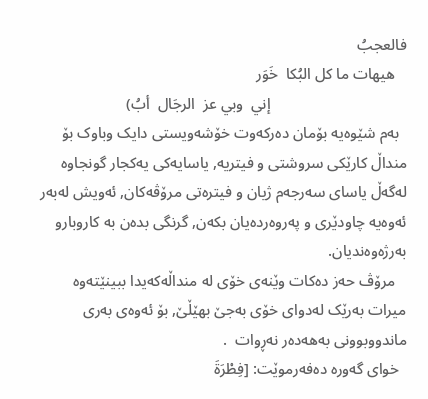فالعجبُ
   هيهات ما كل البُكا  خَوَر
                                   إني  وبي عز  الرجَال  أبُ)
  به‌م شێوه‌یه‌ بۆمان ده‌رکه‌وت خۆشه‌ویستى دایک وباوک بۆ منداڵ کارێکى سروشتى و فیتریه‌, یاسایه‌کى یه‌کجار گونجاوه‌ له‌گه‌ڵ یاساى سه‌رجه‌م ژیان و فیتره‌تى مرۆڤه‌کان, ئه‌ویش له‌به‌ر ئه‌وه‌یه‌ چاودێری و په‌روه‌رده‌یان بکه‌ن, گرنگى بده‌ن به‌ کاروبارو به‌رژه‌وه‌ندیان.
   مرۆڤ حه‌ز ده‌کات وێنه‌ى خۆى له‌ منداڵه‌که‌یدا ببینێته‌وه‌ میرات به‌رێک له‌دواى خۆى به‌جێ بهێڵێ, بۆ ئه‌وه‌ى به‌رى ماندووبوونى به‌هه‌ده‌ر نه‌ڕوات  .
  خواى گه‌وره‌ ده‌فه‌رموێت: [فِطْرَةَ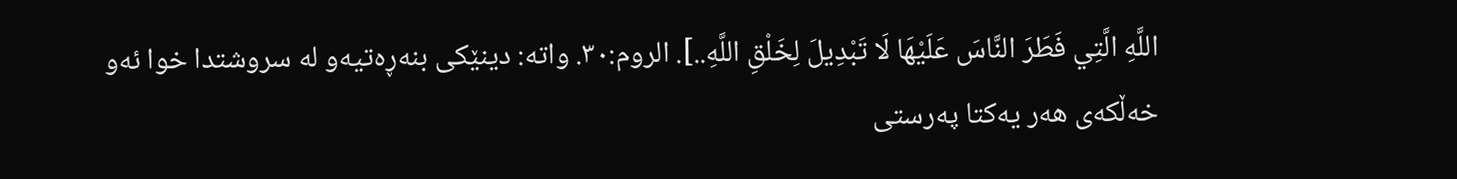اللَّهِ الَّتِي فَطَرَ النَّاسَ عَلَيْهَا لَا تَبْدِيلَ لِخَلْقِ اللَّهِ..]. الروم:٣٠. واته‌: دینێکى بنه‌ڕه‌تیه‌و له‌ سروشتدا خوا ئه‌و خه‌ڵکه‌ى هه‌ر یه‌کتا په‌رستى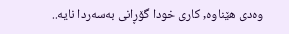وه‌دى هێناوه‌, کارى خودا گۆڕانی به‌سه‌ردا نایه‌..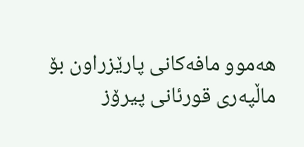هەموو مافەکانی پارێزراون بۆ ماڵپەری قورئانی پیرۆز